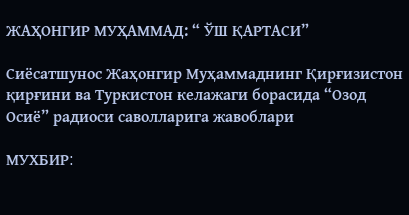ЖАҲОНГИР МУҲАММАД: “ ЎШ ҚАРТАСИ”

Сиёсатшунос Жаҳонгир Муҳаммаднинг Қирғизистон қирғини ва Туркистон келажаги борасида “Озод Осиё” радиоси саволларига жавоблари

МУХБИР׃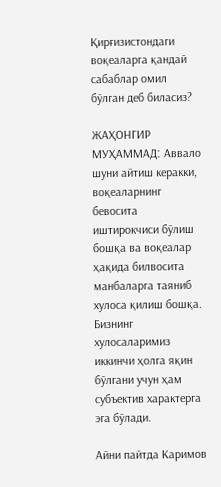Қирғизистондаги воқеаларга қандай сабаблар омил бўлган деб биласиз?

ЖАҲОНГИР МУҲАММАД׃ Аввало шуни айтиш керакки, воқеаларнинг бевосита иштирокчиси бўлиш бошқа ва воқеалар ҳақида билвосита манбаларга таяниб хулоса қилиш бошқа. Бизнинг хулосаларимиз иккинчи ҳолга яқин бўлгани учун ҳам субъектив характерга эга бўлади.

Айни пайтда Каримов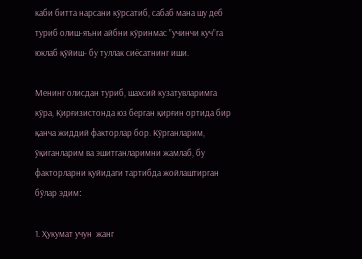каби битта нарсани кўрсатиб, сабаб мана шу деб туриб олиш-яъни айбни кўринмас ”учинчи куч”га юклаб қўйиш- бу туллак сиёсатнинг иши.

Менинг олисдан туриб, шахсий кузатувларимга кўра, Қирғизистонда юз берган қирғин ортида бир қанча жиддий факторлар бор. Кўрганларим, ўқиганларим ва эшитганларимни жамлаб, бу факторларни қуйидаги тартибда жойлаштирган бўлар эдим׃

1. Ҳукумат учун  жанг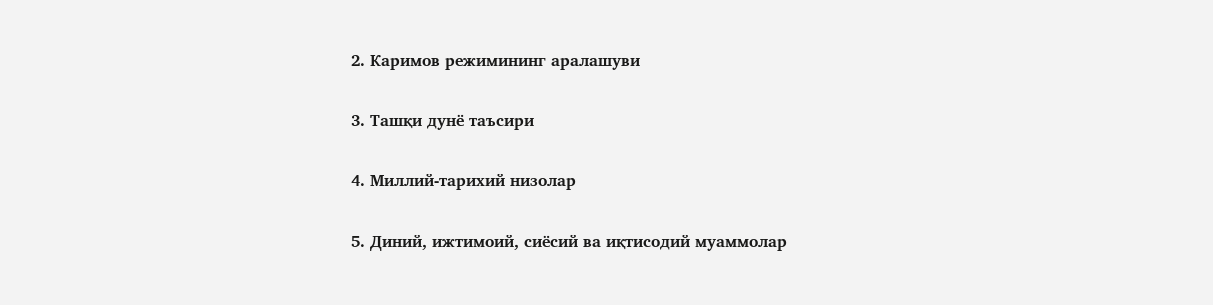2. Каримов режимининг аралашуви

3. Ташқи дунё таъсири

4. Миллий-тарихий низолар

5. Диний, ижтимоий, сиёсий ва иқтисодий муаммолар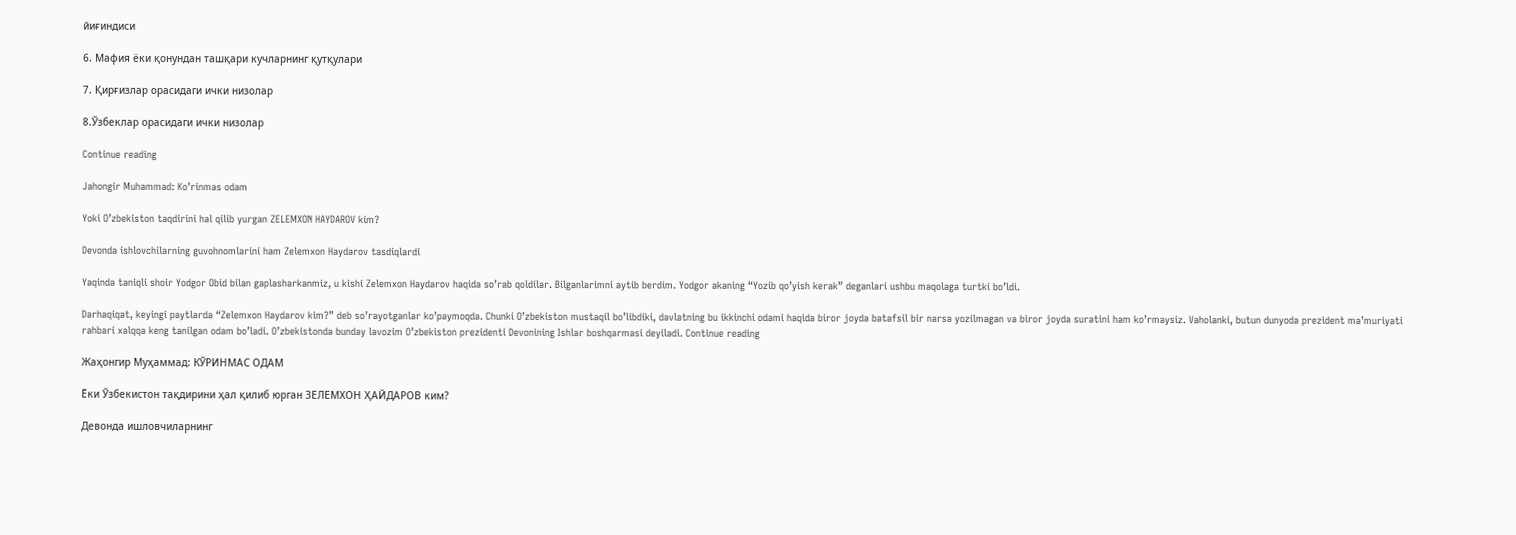йиғиндиси

6. Мафия ёки қонундан ташқари кучларнинг қутқулари

7. Қирғизлар орасидаги ички низолар

8.Ўзбеклар орасидаги ички низолар

Continue reading

Jahongir Muhammad: Ko’rinmas odam

Yoki O’zbekiston taqdirini hal qilib yurgan ZELEMXON HAYDAROV kim?

Devonda ishlovchilarning guvohnomlarini ham Zelemxon Haydarov tasdiqlardi

Yaqinda taniqli shoir Yodgor Obid bilan gaplasharkanmiz, u kishi Zelemxon Haydarov haqida so’rab qoldilar. Bilganlarimni aytib berdim. Yodgor akaning “Yozib qo’yish kerak” deganlari ushbu maqolaga turtki bo’ldi.

Darhaqiqat, keyingi paytlarda “Zelemxon Haydarov kim?” deb so’rayotganlar ko’paymoqda. Chunki O’zbekiston mustaqil bo’libdiki, davlatning bu ikkinchi odami haqida biror joyda batafsil bir narsa yozilmagan va biror joyda suratini ham ko’rmaysiz. Vaholanki, butun dunyoda prezident ma’muriyati rahbari xalqqa keng tanilgan odam bo’ladi. O’zbekistonda bunday lavozim O’zbekiston prezidenti Devonining Ishlar boshqarmasi deyiladi. Continue reading

Жаҳонгир Муҳаммад: КЎРИНМАС ОДАМ

Ёки Ўзбекистон тақдирини ҳал қилиб юрган ЗЕЛЕМХОН ҲАЙДАРОВ ким?

Девонда ишловчиларнинг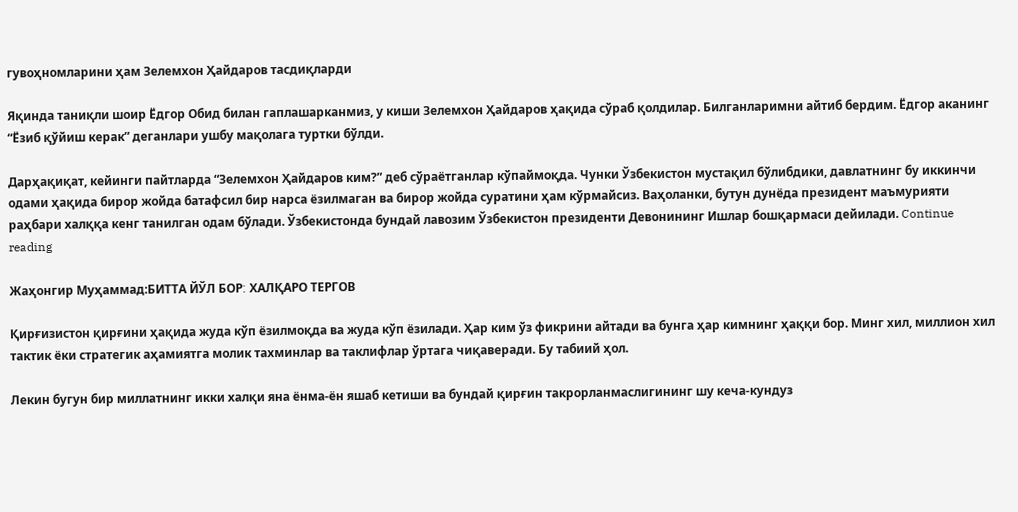гувоҳномларини ҳам Зелемхон Ҳайдаров тасдиқларди

Яқинда таниқли шоир Ёдгор Обид билан гаплашарканмиз, у киши Зелемхон Ҳайдаров ҳақида сўраб қолдилар. Билганларимни айтиб бердим. Ёдгор аканинг “Ёзиб қўйиш керак” деганлари ушбу мақолага туртки бўлди.

Дарҳақиқат, кейинги пайтларда “Зелемхон Ҳайдаров ким?” деб сўраётганлар кўпаймоқда. Чунки Ўзбекистон мустақил бўлибдики, давлатнинг бу иккинчи одами ҳақида бирор жойда батафсил бир нарса ёзилмаган ва бирор жойда суратини ҳам кўрмайсиз. Ваҳоланки, бутун дунёда президент маъмурияти раҳбари халққа кенг танилган одам бўлади. Ўзбекистонда бундай лавозим Ўзбекистон президенти Девонининг Ишлар бошқармаси дейилади. Continue reading

Жаҳонгир Муҳаммад:БИТТА ЙЎЛ БОР׃ ХАЛҚАРО ТЕРГОВ

Қирғизистон қирғини ҳақида жуда кўп ёзилмоқда ва жуда кўп ёзилади. Ҳар ким ўз фикрини айтади ва бунга ҳар кимнинг ҳаққи бор. Минг хил, миллион хил тактик ёки стратегик аҳамиятга молик тахминлар ва таклифлар ўртага чиқаверади. Бу табиий ҳол.

Лекин бугун бир миллатнинг икки халқи яна ёнма-ён яшаб кетиши ва бундай қирғин такрорланмаслигининг шу кеча-кундуз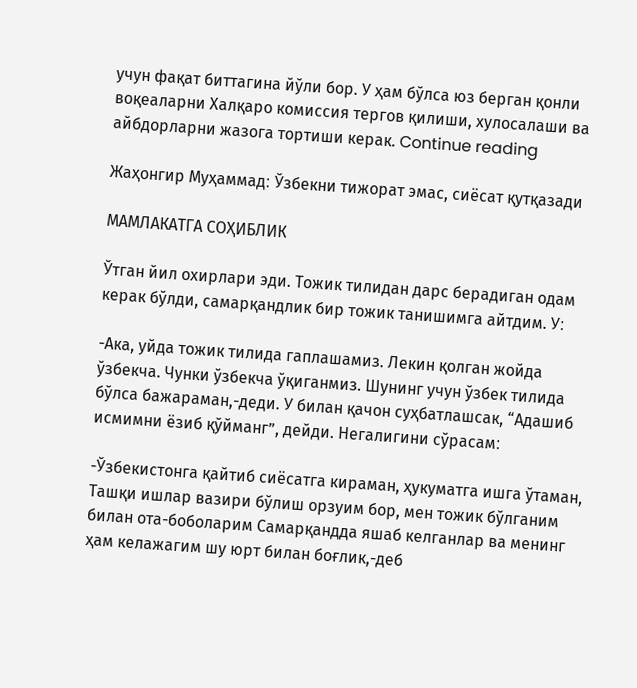учун фақат биттагина йўли бор. У ҳам бўлса юз берган қонли воқеаларни Халқаро комиссия тергов қилиши, хулосалаши ва айбдорларни жазога тортиши керак. Continue reading

Жаҳонгир Муҳаммад׃ Ўзбекни тижорат эмас, сиёсат қутқазади

МАМЛАКАТГА СОҲИБЛИК

Ўтган йил охирлари эди. Тожик тилидан дарс берадиган одам керак бўлди, самарқандлик бир тожик танишимга айтдим. У׃

-Ака, уйда тожик тилида гаплашамиз. Лекин қолган жойда ўзбекча. Чунки ўзбекча ўқиганмиз. Шунинг учун ўзбек тилида бўлса бажараман,-деди. У билан қачон суҳбатлашсак, “Адашиб исмимни ёзиб қўйманг”, дейди. Негалигини сўрасам׃

-Ўзбекистонга қайтиб сиёсатга кираман, ҳукуматга ишга ўтаман, Ташқи ишлар вазири бўлиш орзуим бор, мен тожик бўлганим билан ота-боболарим Самарқандда яшаб келганлар ва менинг ҳам келажагим шу юрт билан боғлик,-деб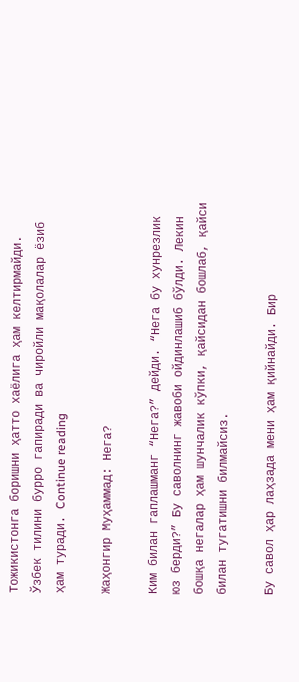Тожикистонга боришни ҳатто хаёлига ҳам келтирмайди. Ўзбек тилини бурро гапиради ва чиройли мақолалар ёзиб ҳам туради. Continue reading

Жаҳонгир Муҳаммад: Нега?

Ким билан гаплашманг “Нега?” дейди. “Нега бу хунрезлик юз берди?” Бу саволнинг жавоби ойдинлашиб бўлди. Лекин бошқа негалар ҳам шунчалик кўпки, қайсидан бошлаб, қайси билан тугатишни билмайсиз.

Бу савол ҳар лаҳзада мени ҳам қийнайди. Бир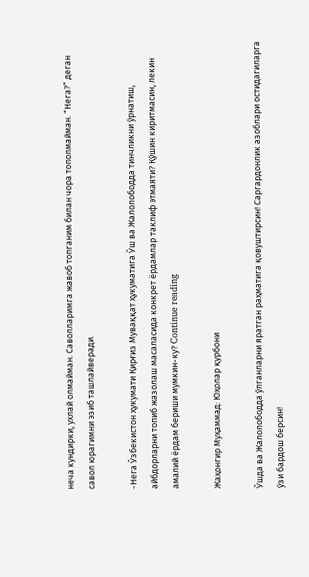неча кундирки, ухлай олмайман. Саволларимга жавоб топганим билан чора тополмайман. “Нега?” деган савол юрагимни эзиб ташлайверади.

-Нега Ўзбекистон ҳукумати Қирғиз Муваққат ҳукуматига Ўш ва Жалолободда тинчликни ўрнатиш, айбдорларни топиб жазолаш масаласида конкрет ёрдамлар таклиф этмаяти? Қўшин киритмасин, лекин амалий ёрдам бериши мумкин-ку? Continue reading

Жаҳонгир Муҳаммад: Юҳолар қурбони

Ўшда ва Жалолободда ўлганларни яратган раҳматига қовуштирсин! Саргардонлик азоблари остидагиларга ўзи бардош берсин!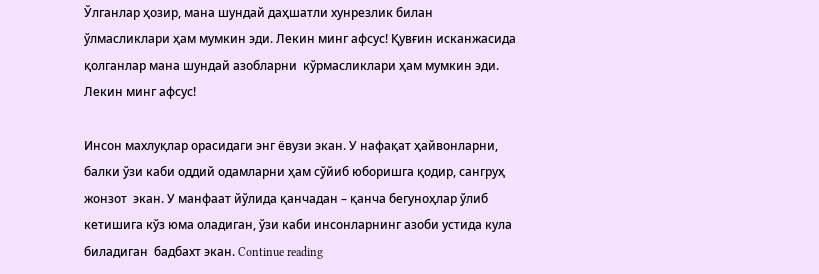Ўлганлар ҳозир, мана шундай даҳшатли хунрезлик билан ўлмасликлари ҳам мумкин эди. Лекин минг афсус! Қувғин исканжасида қолганлар мана шундай азобларни  кўрмасликлари ҳам мумкин эди. Лекин минг афсус!

Инсон махлуқлар орасидаги энг ёвузи экан. У нафақат ҳайвонларни, балки ўзи каби оддий одамларни ҳам сўйиб юборишга қодир, сангруҳ жонзот  экан. У манфаат йўлида қанчадан – қанча бегуноҳлар ўлиб кетишига кўз юма оладиган, ўзи каби инсонларнинг азоби устида кула биладиган  бадбахт экан. Continue reading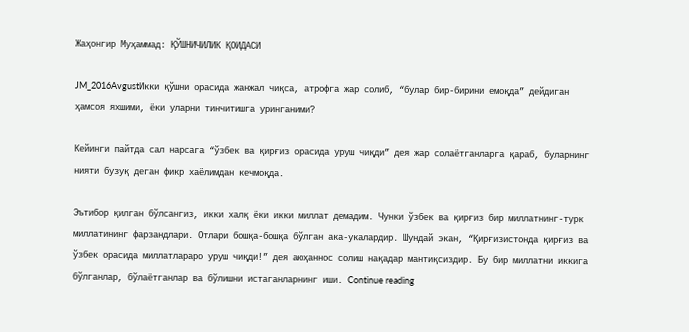Жаҳонгир Муҳаммад׃ ҚЎШНИЧИЛИК ҚОИДАСИ

JM_2016AvgustИкки қўшни орасида жанжал чиқса, атрофга жар солиб, “булар бир-бирини емоқда” дейдиган ҳамсоя яхшими, ёки уларни тинчитишга уринганими?

Кейинги пайтда сал нарсага “ўзбек ва қирғиз орасида уруш чиқди” дея жар солаётганларга қараб, буларнинг нияти бузуқ деган фикр хаёлимдан кечмоқда.

Эътибор қилган бўлсангиз, икки халқ ёки икки миллат демадим. Чунки ўзбек ва қирғиз бир миллатнинг-турк миллатининг фарзандлари. Отлари бошқа-бошқа бўлган ака-укалардир. Шундай экан, “Қирғизистонда қирғиз ва ўзбек орасида миллатлараро уруш чиқди!” дея аюҳаннос солиш нақадар мантиқсиздир. Бу бир миллатни иккига бўлганлар, бўлаётганлар ва бўлишни истаганларнинг иши. Continue reading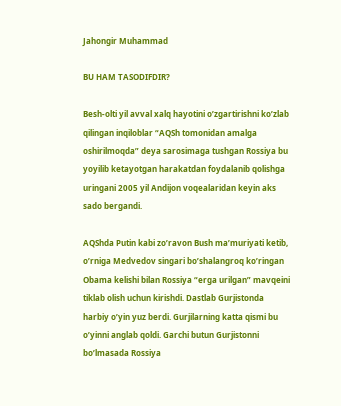Jahongir Muhammad

BU HAM TASODIFDIR?

Besh-olti yil avval xalq hayotini o’zgartirishni ko’zlab qilingan inqiloblar “AQSh tomonidan amalga oshirilmoqda” deya sarosimaga tushgan Rossiya bu yoyilib ketayotgan harakatdan foydalanib qolishga uringani 2005 yil Andijon voqealaridan keyin aks sado bergandi.

AQShda Putin kabi zo’ravon Bush ma’muriyati ketib, o’rniga Medvedov singari bo’shalangroq ko’ringan Obama kelishi bilan Rossiya “erga urilgan” mavqeini tiklab olish uchun kirishdi. Dastlab Gurjistonda harbiy o’yin yuz berdi. Gurjilarning katta qismi bu o’yinni anglab qoldi. Garchi butun Gurjistonni bo’lmasada Rossiya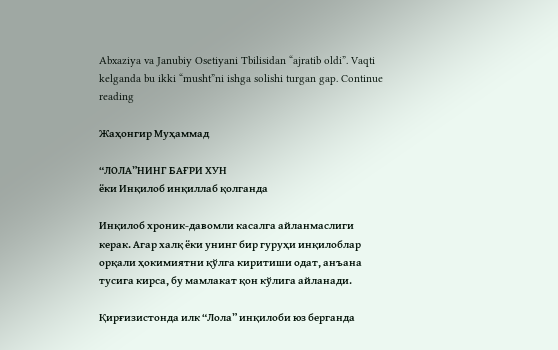Abxaziya va Janubiy Osetiyani Tbilisidan “ajratib oldi”. Vaqti kelganda bu ikki “musht”ni ishga solishi turgan gap. Continue reading

Жаҳонгир Муҳаммад

“ЛОЛА”НИНГ БАҒРИ ХУН
ёки Инқилоб инқиллаб қолганда

Инқилоб хроник-давомли касалга айланмаслиги керак. Агар халқ ёки унинг бир гуруҳи инқилоблар орқали ҳокимиятни қўлга киритиши одат, анъана тусига кирса, бу мамлакат қон кўлига айланади.

Қирғизистонда илк “Лола” инқилоби юз берганда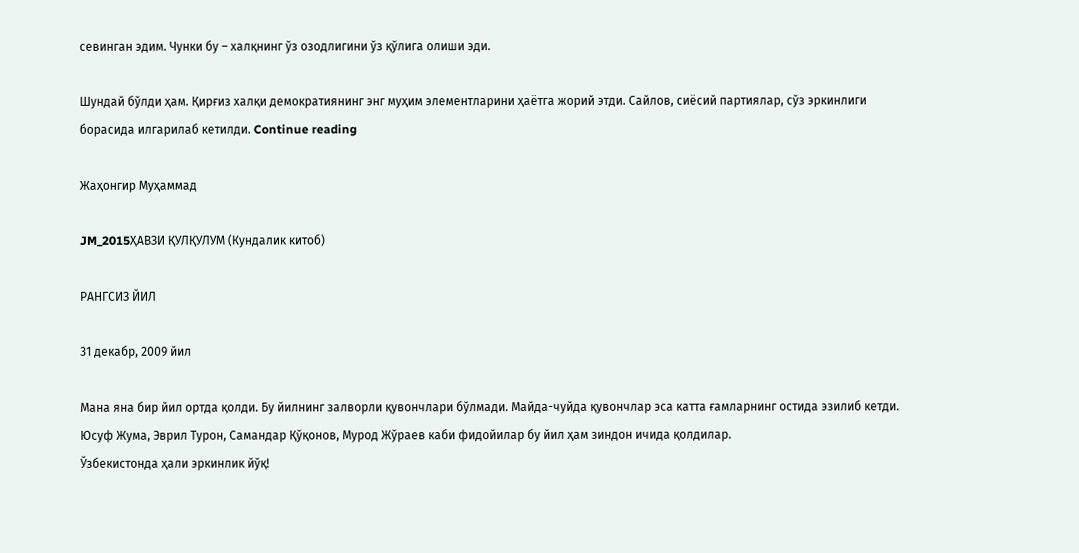севинган эдим. Чунки бу – халқнинг ўз озодлигини ўз қўлига олиши эди.

Шундай бўлди ҳам. Қирғиз халқи демократиянинг энг муҳим элементларини ҳаётга жорий этди. Сайлов, сиёсий партиялар, сўз эркинлиги борасида илгарилаб кетилди. Continue reading

Жаҳонгир Муҳаммад

JM_2015ҲАВЗИ ҚУЛҚУЛУМ (Кундалик китоб)

РАНГСИЗ ЙИЛ

31 декабр, 2009 йил

Мана яна бир йил ортда қолди. Бу йилнинг залворли қувончлари бўлмади. Майда-чуйда қувончлар эса катта ғамларнинг остида эзилиб кетди. Юсуф Жума, Эврил Турон, Самандар Қўқонов, Мурод Жўраев каби фидойилар бу йил ҳам зиндон ичида қолдилар.
Ўзбекистонда ҳали эркинлик йўқ!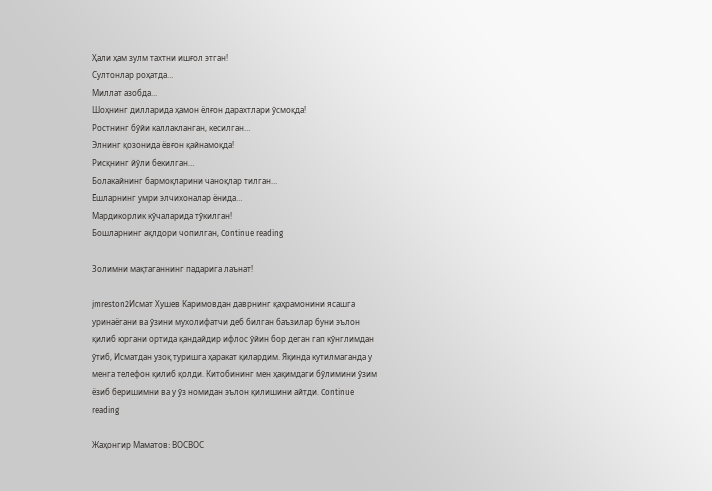Ҳали ҳам зулм тахтни ишғол этган!
Султонлар роҳатда…
Миллат азобда…
Шоҳнинг дилларида ҳамон ёлғон дарахтлари ўсмоқда!
Ростнинг бўйи каллакланган, кесилган…
Элнинг қозонида ёвғон қайнамоқда!
Рисқнинг йўли бекилган…
Болакайнинг бармоқларини чаноқлар тилган…
Ёшларнинг умри элчихоналар ёнида…
Мардикорлик кўчаларида тўкилган!
Бошларнинг ақлдори чопилган, Continue reading

Золимни мақтаганнинг падарига лаънат!

jmreston2Исмат Хушев Каримовдан даврнинг қаҳрамонини ясашга уринаёгани ва ўзини мухолифатчи деб билган баъзилар буни эълон қилиб юргани ортида қандайдир ифлос ўйин бор деган гап кўнглимдан ўтиб, Исматдан узоқ туришга ҳаракат қилардим. Яқинда кутилмаганда у менга телефон қилиб қолди. Китобининг мен ҳақимдаги бўлимини ўзим ёзиб беришимни ва у ўз номидан эълон қилишини айтди. Continue reading

Жаҳонгир Маматов׃ ВОСВОС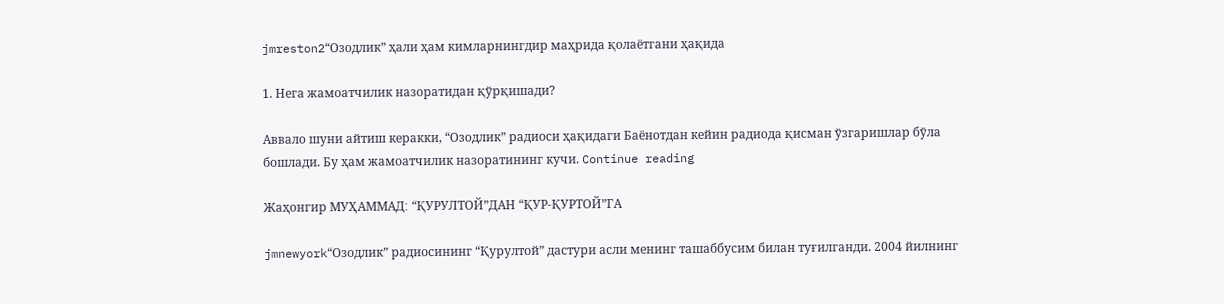jmreston2“Озодлик” ҳали ҳам кимларнингдир маҳрида қолаётгани ҳақида

1. Нега жамоатчилик назоратидан қўрқишади?

Аввало шуни айтиш керакки, “Озодлик” радиоси ҳақидаги Баёнотдан кейин радиода қисман ўзгаришлар бўла бошлади. Бу ҳам жамоатчилик назоратининг кучи. Continue reading

Жаҳонгир МУҲАММАД׃ “ҚУРУЛТОЙ”ДАН “ҚУР-ҚУРТОЙ”ГА

jmnewyork“Озодлик” радиосининг “Қурултой” дастури асли менинг ташаббусим билан туғилганди. 2004 йилнинг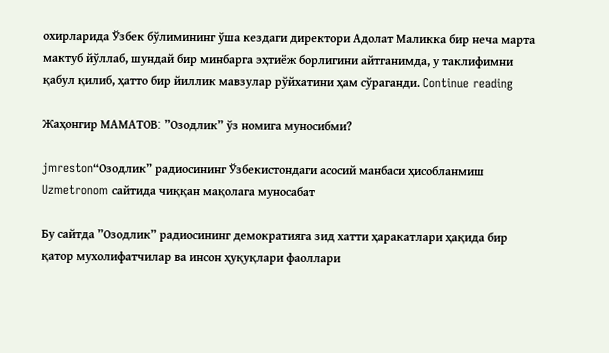охирларида Ўзбек бўлимининг ўша кездаги директори Адолат Маликка бир неча марта мактуб йўллаб, шундай бир минбарга эҳтиёж борлигини айтганимда, у таклифимни қабул қилиб, ҳатто бир йиллик мавзулар рўйхатини ҳам сўраганди. Continue reading

Жаҳонгир МАМАТОВ׃ ”Озодлик” ўз номига муносибми?

jmreston“Озодлик” радиосининг Ўзбекистондаги асосий манбаси ҳисобланмиш Uzmetronom сайтида чиққан мақолага муносабат

Бу сайтда ”Озодлик” радиосининг демократияга зид хатти ҳаракатлари ҳақида бир қатор мухолифатчилар ва инсон ҳуқуқлари фаоллари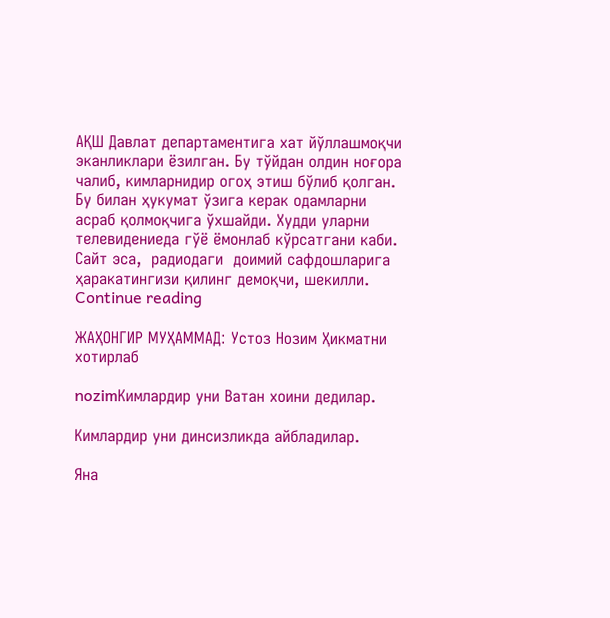АҚШ Давлат департаментига хат йўллашмоқчи эканликлари ёзилган. Бу тўйдан олдин ноғора чалиб, кимларнидир огоҳ этиш бўлиб қолган. Бу билан ҳукумат ўзига керак одамларни асраб қолмоқчига ўхшайди. Худди уларни телевидениеда гўё ёмонлаб кўрсатгани каби. Сайт эса,  радиодаги  доимий сафдошларига ҳаракатингизи қилинг демоқчи, шекилли. Continue reading

ЖАҲОНГИР МУҲАММАД׃ Устоз Нозим Ҳикматни хотирлаб

nozimКимлардир уни Ватан хоини дедилар.

Кимлардир уни динсизликда айбладилар.

Яна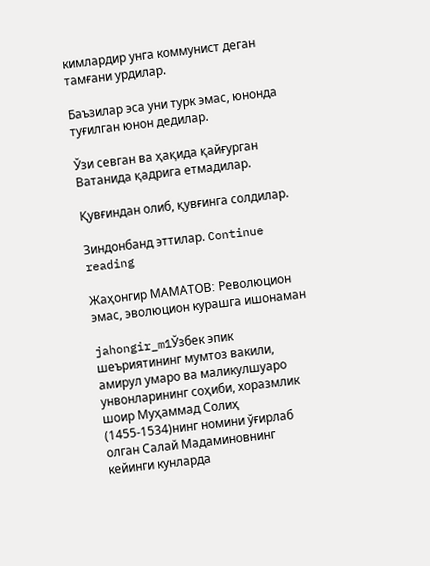кимлардир унга коммунист деган тамғани урдилар.

Баъзилар эса уни турк эмас, юнонда туғилган юнон дедилар.

Ўзи севган ва ҳақида қайғурган Ватанида қадрига етмадилар.

Қувғиндан олиб, қувғинга солдилар.

Зиндонбанд эттилар. Continue reading

Жаҳонгир МАМАТОВ׃ Революцион эмас, эволюцион курашга ишонаман

jahongir_m1Ўзбек эпик шеъриятининг мумтоз вакили, амирул умаро ва маликулшуаро унвонларининг соҳиби, хоразмлик шоир Муҳаммад Солиҳ (1455-1534)нинг номини ўғирлаб олган Салай Мадаминовнинг кейинги кунларда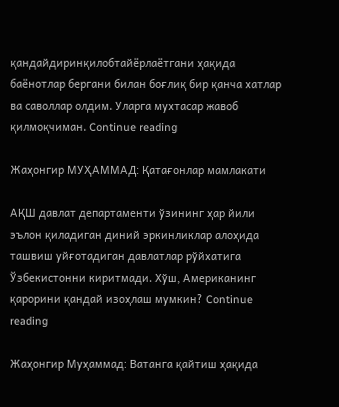қандайдиринқилобтайёрлаётгани ҳақида баёнотлар бергани билан боғлиқ бир қанча хатлар ва саволлар олдим. Уларга мухтасар жавоб қилмоқчиман. Continue reading

Жаҳонгир МУҲАММАД׃ Қатағонлар мамлакати

АҚШ давлат департаменти ўзининг ҳар йили эълон қиладиган диний эркинликлар алоҳида ташвиш уйғотадиган давлатлар рўйхатига Ўзбекистонни киритмади. Хўш, Американинг қарорини қандай изоҳлаш мумкин? Continue reading

Жаҳонгир Муҳаммад׃ Ватанга қайтиш ҳақида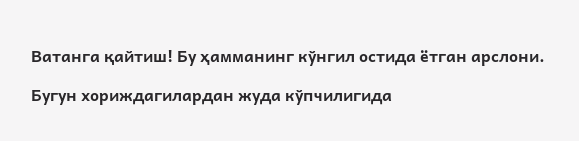Ватанга қайтиш! Бу ҳамманинг кўнгил остида ётган арслони.

Бугун хориждагилардан жуда кўпчилигида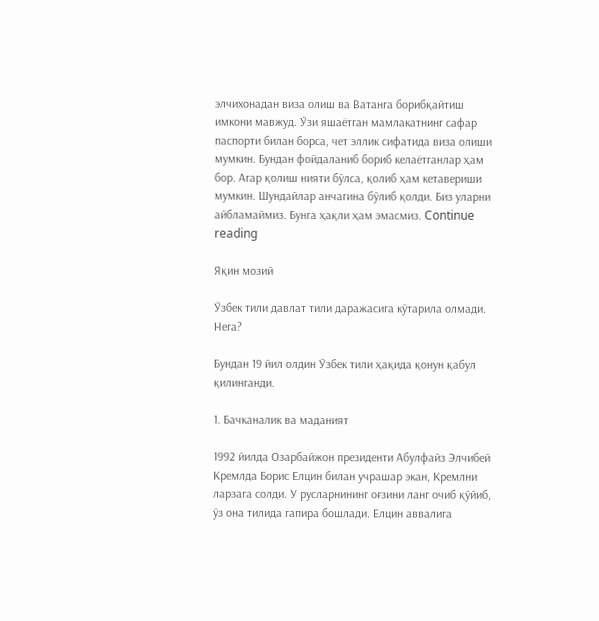элчихонадан виза олиш ва Ватанга борибқайтиш имкони мавжуд. Ўзи яшаётган мамлакатнинг сафар паспорти билан борса, чет эллик сифатида виза олиши мумкин. Бундан фойдаланиб бориб келаётганлар ҳам бор. Агар қолиш нияти бўлса, қолиб ҳам кетавериши мумкин. Шундайлар анчагина бўлиб қолди. Биз уларни айбламаймиз. Бунга ҳақли ҳам эмасмиз. Continue reading

Яқин мозий

Ўзбек тили давлат тили даражасига кўтарила олмади. Нега?

Бундан 19 йил олдин Ўзбек тили ҳақида қонун қабул қилинганди.

1. Бачканалик ва маданият

1992 йилда Озарбайжон президенти Абулфайз Элчибей Кремлда Борис Елцин билан учрашар экан, Кремлни ларзага солди. У русларнининг оғзини ланг очиб қўйиб, ўз она тилида гапира бошлади. Елцин аввалига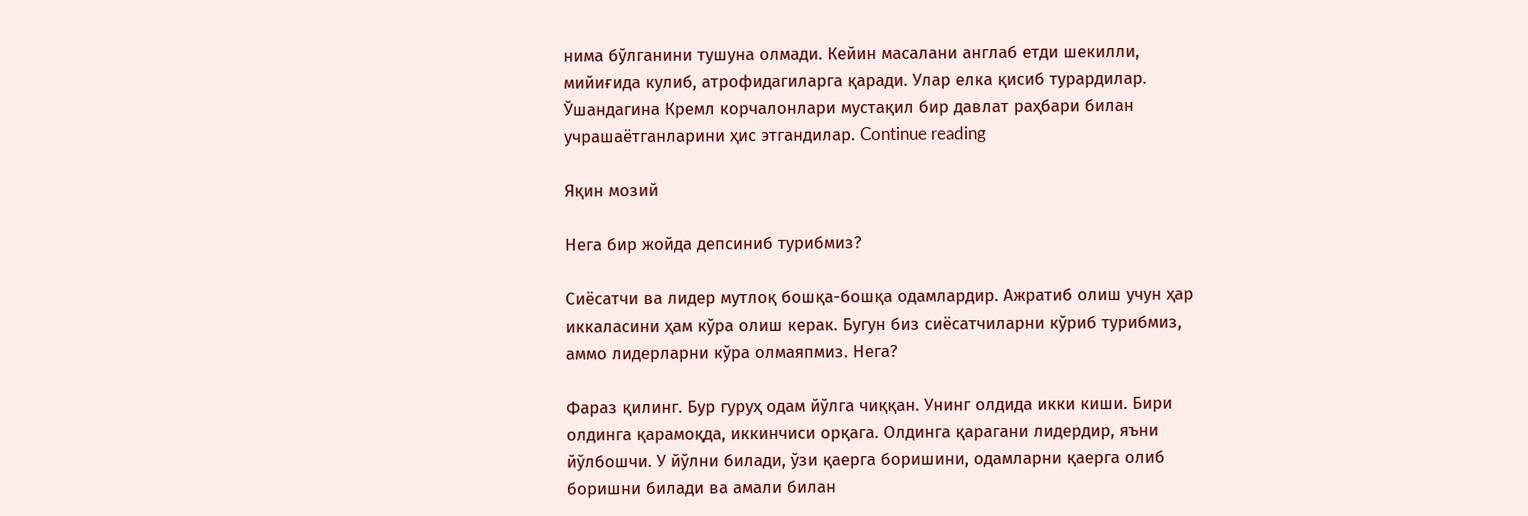нима бўлганини тушуна олмади. Кейин масалани англаб етди шекилли, мийиғида кулиб, атрофидагиларга қаради. Улар елка қисиб турардилар. Ўшандагина Кремл корчалонлари мустақил бир давлат раҳбари билан учрашаётганларини ҳис этгандилар. Continue reading

Яқин мозий

Нега бир жойда депсиниб турибмиз?

Сиёсатчи ва лидер мутлоқ бошқа-бошқа одамлардир. Ажратиб олиш учун ҳар иккаласини ҳам кўра олиш керак. Бугун биз сиёсатчиларни кўриб турибмиз, аммо лидерларни кўра олмаяпмиз. Нега?

Фараз қилинг. Бур гуруҳ одам йўлга чиққан. Унинг олдида икки киши. Бири олдинга қарамоқда, иккинчиси орқага. Олдинга қарагани лидердир, яъни йўлбошчи. У йўлни билади, ўзи қаерга боришини, одамларни қаерга олиб боришни билади ва амали билан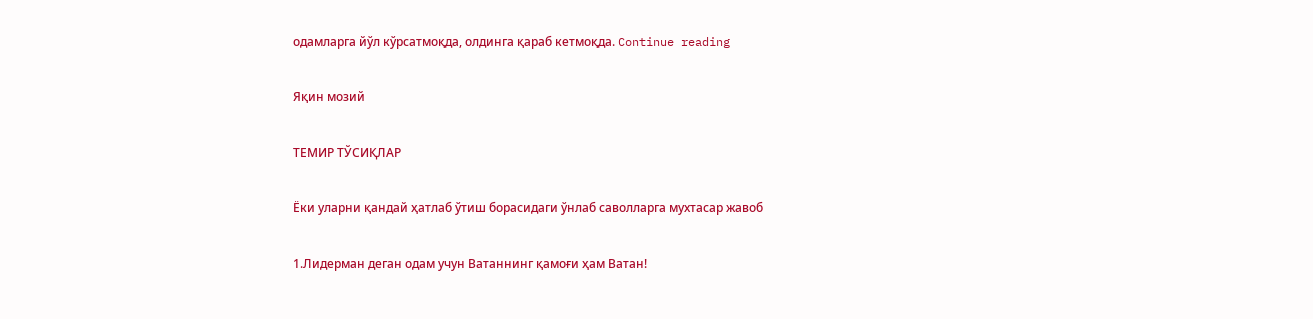одамларга йўл кўрсатмоқда, олдинга қараб кетмоқда. Continue reading

Яқин мозий

ТЕМИР ТЎСИҚЛАР

Ёки уларни қандай ҳатлаб ўтиш борасидаги ўнлаб саволларга мухтасар жавоб

1.Лидерман деган одам учун Ватаннинг қамоғи ҳам Ватан!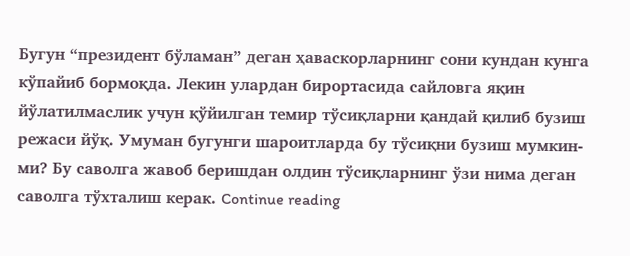Бугун “президент бўламан” деган ҳаваскорларнинг сони кундан кунга кўпайиб бормоқда. Лекин улардан бирортасида сайловга яқин йўлатилмаслик учун қўйилган темир тўсиқларни қандай қилиб бузиш режаси йўқ. Умуман бугунги шароитларда бу тўсиқни бузиш мумкин-ми? Бу саволга жавоб беришдан олдин тўсиқларнинг ўзи нима деган саволга тўхталиш керак. Continue reading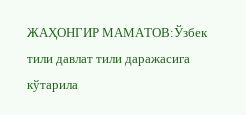ЖАҲОНГИР МАМАТОВ:Ўзбек тили давлат тили даражасига кўтарила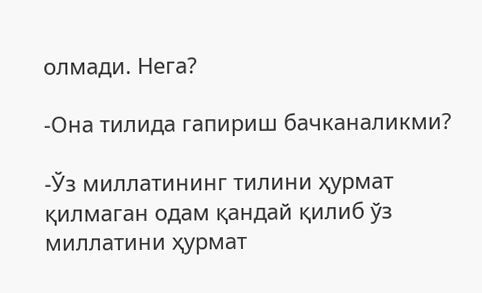олмади. Нега?

-Она тилида гапириш бачканаликми?

-Ўз миллатининг тилини ҳурмат қилмаган одам қандай қилиб ўз миллатини ҳурмат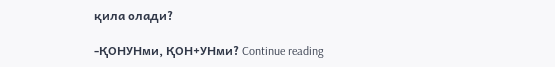қила олади?

-ҚОНУНми, ҚОН+УНми? Continue reading